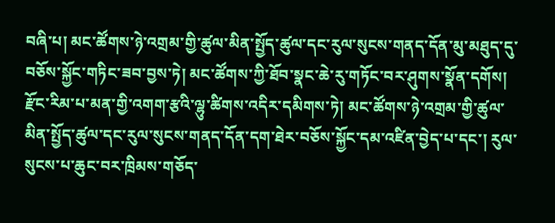བཞི་པ། མང་ཚོགས་ཉེ་འགྲམ་གྱི་ཚུལ་མིན་སྤྱོད་ཚུལ་དང་རུལ་སུངས་གནད་དོན་མུ་མཐུད་དུ་བཅོས་སྐྱོང་གཏིང་ཟབ་བྱས་ཏེ། མང་ཚོགས་ཀྱི་ཐོབ་སྣང་ཆེ་རུ་གཏོང་བར་ཤུགས་སྣོན་དགོས། རྫོང་རིམ་པ་མན་གྱི་འགག་རྩའི་ལྷུ་ཚིགས་འདིར་དམིགས་ཏེ། མང་ཚོགས་ཉེ་འགྲམ་གྱི་ཚུལ་མིན་སྤྱོད་ཚུལ་དང་རུལ་སུངས་གནད་དོན་དག་ཐེར་བཅོས་སྐྱོང་དམ་འཛིན་བྱེད་པ་དང་། རུལ་སུངས་པ་ཆུང་བར་ཁྲིམས་གཅོད་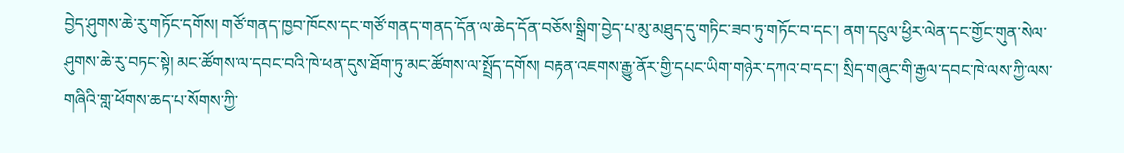བྱེད་ཤུགས་ཆེ་རུ་གཏོང་དགོས། གཙོ་གནད་ཁྱབ་ཁོངས་དང་གཙོ་གནད་གནད་དོན་ལ་ཆེད་དོན་བཅོས་སྒྲིག་བྱེད་པ་མུ་མཐུད་དུ་གཏིང་ཟབ་ཏུ་གཏོང་བ་དང་། ནག་དངུལ་ཕྱིར་ལེན་དང་གྱོང་གུན་སེལ་ཤུགས་ཆེ་རུ་བཏང་སྟེ། མང་ཚོགས་ལ་དབང་བའི་ཁེ་ཕན་དུས་ཐོག་ཏུ་མང་ཚོགས་ལ་སྤྲོད་དགོས། བརྟན་འཇགས་རྒྱུ་ནོར་གྱི་དཔང་ཡིག་གཉེར་དཀའ་བ་དང་། སྲིད་གཞུང་གི་རྒྱལ་དབང་ཁེ་ལས་ཀྱི་ལས་གཞིའི་གླ་ཕོགས་ཆད་པ་སོགས་ཀྱི་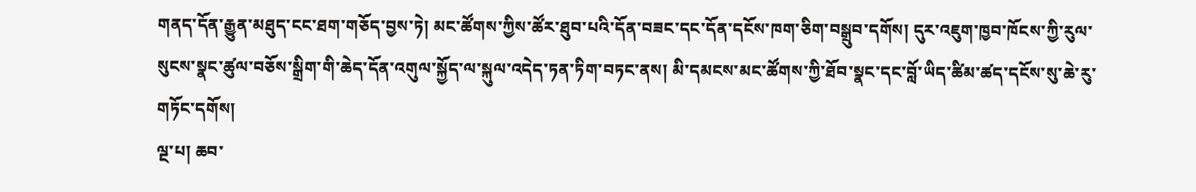གནད་དོན་རྒྱུན་མཐུད་ངང་ཐག་གཅོད་བྱས་ཏེ། མང་ཚོགས་ཀྱིས་ཚོར་ཐུབ་པའི་དོན་བཟང་དང་དོན་དངོས་ཁག་ཅིག་བསྒྲུབ་དགོས། དུར་འཇུག་ཁྱབ་ཁོངས་ཀྱི་རུལ་སུངས་སྣང་ཚུལ་བཅོས་སྒྲིག་གི་ཆེད་དོན་འགུལ་སྐྱོད་ལ་སྐུལ་འདེད་ཏན་ཏིག་བཏང་ནས། མི་དམངས་མང་ཚོགས་ཀྱི་ཐོབ་སྣང་དང་བློ་ཡིད་ཚིམ་ཚད་དངོས་སུ་ཆེ་རུ་གཏོང་དགོས།
ལྔ་པ། ཆབ་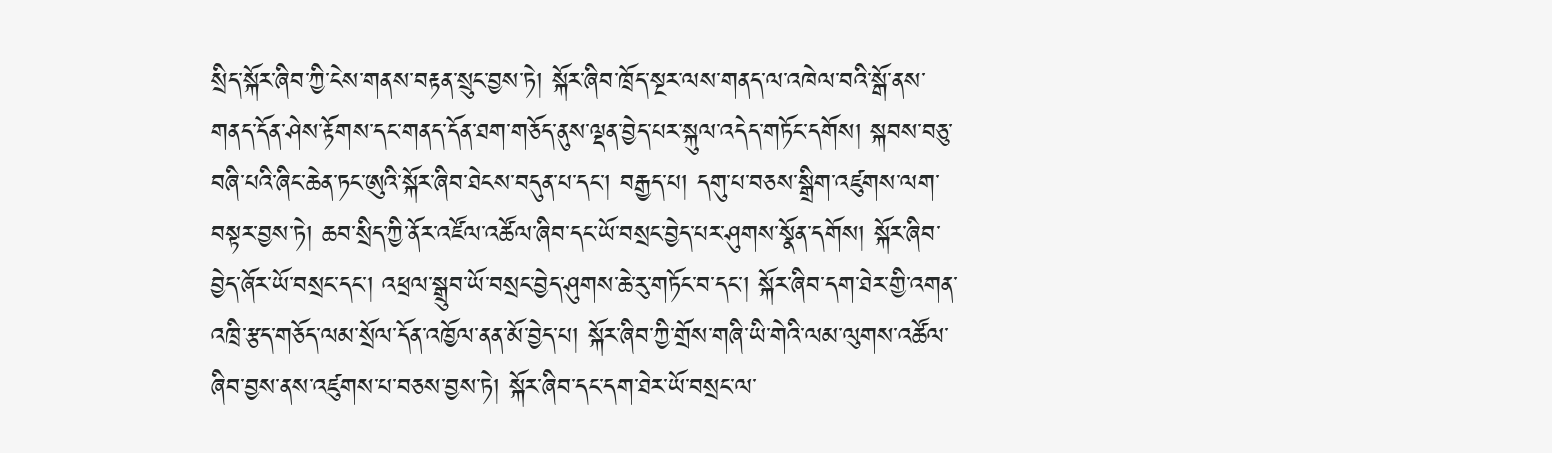སྲིད་སྐོར་ཞིབ་ཀྱི་ངེས་གནས་བརྟན་སྲུང་བྱས་ཏེ། སྐོར་ཞིབ་ཁྲོད་སྔར་ལས་གནད་ལ་འཁེལ་བའི་སྒོ་ནས་གནད་དོན་ཤེས་རྟོགས་དང་གནད་དོན་ཐག་གཅོད་ནུས་ལྡན་བྱེད་པར་སྐུལ་འདེད་གཏོང་དགོས། སྐབས་བཅུ་བཞི་པའི་ཞིང་ཆེན་ཏང་ཨུའི་སྐོར་ཞིབ་ཐེངས་བདུན་པ་དང་། བརྒྱད་པ། དགུ་པ་བཅས་སྒྲིག་འཛུགས་ལག་བསྟར་བྱས་ཏེ། ཆབ་སྲིད་ཀྱི་ནོར་འཛོལ་འཚོལ་ཞིབ་དང་ཡོ་བསྲང་བྱེད་པར་ཤུགས་སྣོན་དགོས། སྐོར་ཞིབ་བྱེད་ཞོར་ཡོ་བསྲང་དང་། འཕྲལ་སྒྲུབ་ཡོ་བསྲང་བྱེད་ཤུགས་ཆེ་རུ་གཏོང་བ་དང་། སྐོར་ཞིབ་དག་ཐེར་གྱི་འགན་འཁྲི་རྩད་གཅོད་ལམ་སྲོལ་དོན་འཁྱོལ་ནན་མོ་བྱེད་པ། སྐོར་ཞིབ་ཀྱི་གྲོས་གཞི་ཡི་གེའི་ལམ་ལུགས་འཚོལ་ཞིབ་བྱས་ནས་འཛུགས་པ་བཅས་བྱས་ཏེ། སྐོར་ཞིབ་དང་དག་ཐེར་ཡོ་བསྲང་ལ་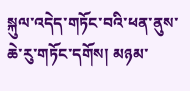སྐུལ་འདེད་གཏོང་བའི་ཕན་ནུས་ཆེ་རུ་གཏོང་དགོས། མཉམ་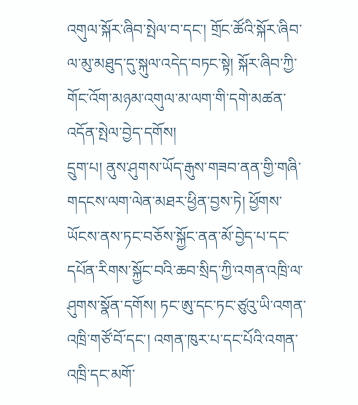འགུལ་སྐོར་ཞིབ་སྤེལ་བ་དང་། གྲོང་ཚོའི་སྐོར་ཞིབ་ལ་མུ་མཐུད་དུ་སྐུལ་འདེད་བཏང་སྟེ། སྐོར་ཞིབ་ཀྱི་གོང་འོག་མཉམ་འགུལ་མ་ལག་གི་དགེ་མཚན་འདོན་སྤེལ་བྱེད་དགོས།
དྲུག་པ། ནུས་ཤུགས་ཡོད་རྒུས་གཟབ་ནན་གྱི་གཞི་གདངས་ལག་ལེན་མཐར་ཕྱིན་བྱས་ཏེ། ཕྱོགས་ཡོངས་ནས་ཏང་བཅོས་སྐྱོང་ནན་མོ་བྱེད་པ་དང་དཔོན་རིགས་སྐྱོང་བའི་ཆབ་སྲིད་ཀྱི་འགན་འཁྲི་ལ་ཤུགས་སྣོན་དགོས། ཏང་ཨུ་དང་ཏང་ཙུའུ་ཡི་འགན་འཁྲི་གཙོ་བོ་དང་། འགན་ཁུར་པ་དང་པོའི་འགན་འཁྲི་དང་མགོ་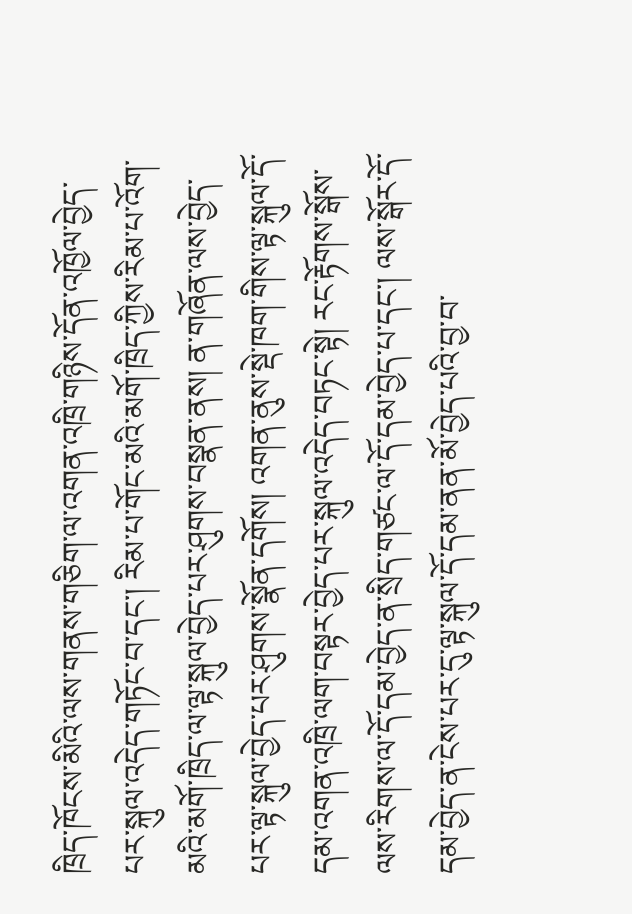ཁྲིད་ཁོངས་མིའི་ལས་གནས་གཅིག་ལ་འགན་འཁྲི་གཉིས་དོན་འཁྱོལ་བྱེད་པར་སྐུལ་འདེད་གཏོང་བ་དང་། རིམ་པ་གོང་མའི་མགོ་ཁྲིད་ཀྱིས་རིམ་པ་འོག་མའི་མགོ་ཁྲིད་ལ་ལྟ་སྐུལ་བྱེད་པར་ཤུགས་བསྣན་ནས། ན་གཞོན་ལས་བྱེད་པར་ལྟ་སྐུལ་བྱེད་པར་ཤུགས་སྣོན་དགོས། འགན་ནུས་སྡེ་ཁག་གིས་ལྟ་སྐུལ་དོ་དམ་འགན་འཁྲི་ལག་བསྟར་བྱེད་པར་སྐུལ་འདེད་བཏང་སྟེ། རང་རྟོགས་སྒོས་ལས་རིགས་ལ་དོ་དམ་བྱེད་ན་སྲིད་གཙང་ལ་དོ་དམ་བྱེད་པ་དང་། ལས་སྒོར་དོ་དམ་བྱེད་ན་ངེས་པར་དུ་ལྟ་སྐུལ་དོ་དམ་ནན་མོ་བྱེད་པའི་བྱ་བ་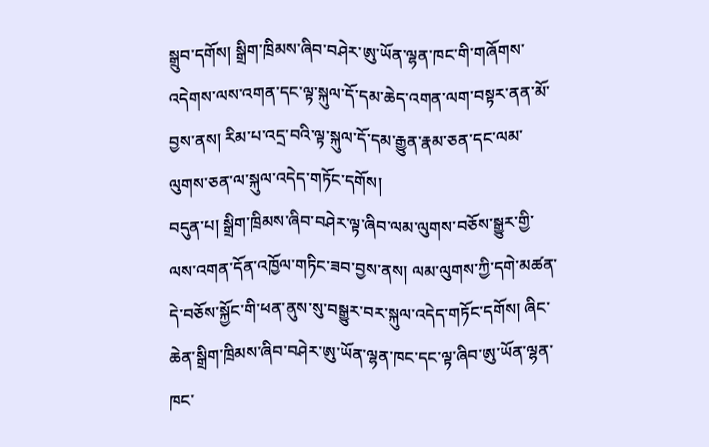སྒྲུབ་དགོས། སྒྲིག་ཁྲིམས་ཞིབ་བཤེར་ཨུ་ཡོན་ལྷན་ཁང་གི་གཞོགས་འདེགས་ལས་འགན་དང་ལྟ་སྐུལ་དོ་དམ་ཆེད་འགན་ལག་བསྟར་ནན་མོ་བྱས་ནས། རིམ་པ་འདྲ་བའི་ལྟ་སྐུལ་དོ་དམ་རྒྱུན་རྣམ་ཅན་དང་ལམ་ལུགས་ཅན་ལ་སྐུལ་འདེད་གཏོང་དགོས།
བདུན་པ། སྒྲིག་ཁྲིམས་ཞིབ་བཤེར་ལྟ་ཞིབ་ལམ་ལུགས་བཅོས་སྒྱུར་གྱི་ལས་འགན་དོན་འཁྱོལ་གཏིང་ཟབ་བྱས་ནས། ལམ་ལུགས་ཀྱི་དགེ་མཚན་དེ་བཅོས་སྐྱོང་གི་ཕན་ནུས་སུ་བསྒྱུར་བར་སྐུལ་འདེད་གཏོང་དགོས། ཞིང་ཆེན་སྒྲིག་ཁྲིམས་ཞིབ་བཤེར་ཨུ་ཡོན་ལྷན་ཁང་དང་ལྟ་ཞིབ་ཨུ་ཡོན་ལྷན་ཁང་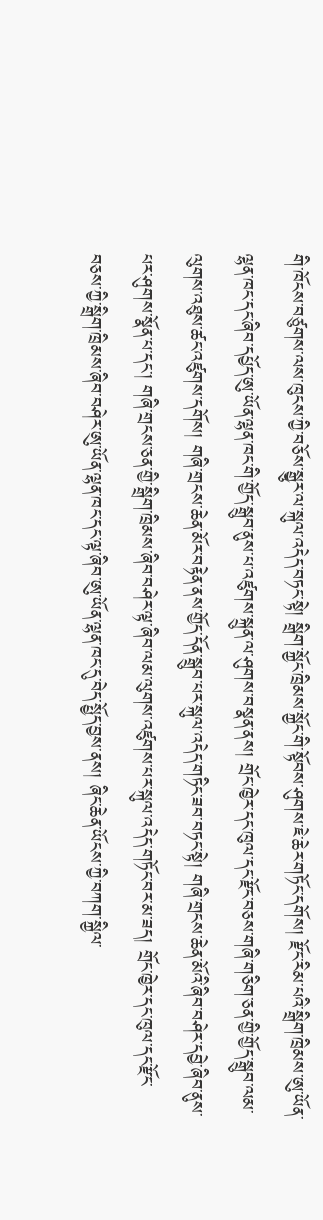གི་ཁོངས་བཙུགས་ལས་ཁུངས་ཀྱི་བཅོས་སྒྱུར་ལ་སྐུལ་འདེད་བཏང་སྟེ། སྒྲིག་སྐྱོང་ཁྲིམས་སྐྱོང་གི་སྟོབས་ཤུགས་ཇེ་ཆེར་གཏོང་དགོས། རྫོང་རིམ་པའི་སྒྲིག་ཁྲིམས་ཨུ་ཡོན་ལྷན་ཁང་དང་ཞིབ་དཔྱོད་ཨུ་ཡོན་ལྷན་ཁང་གི་གྱོད་སྒྲུབ་ནུས་པ་འཛུགས་སྐྲུན་ལ་ཤུགས་བསྣན་ནས། གྲོང་ཁྱེར་དང་ཁུལ་དང་རྫོང་བཅས་གཞི་གཅིག་ཅན་གྱི་གྱོད་སྒྲུབ་ལམ་ལུགས་འཐུས་ཚང་འཛུགས་དགོས། གཞི་གྲངས་ཆེན་མོར་བརྟེན་ནས་གྱོད་དོན་སྒྲུབ་པར་སྐུལ་འདེད་གཏིང་ཟབ་བཏང་སྟེ། གཞི་གྲངས་ཆེན་མོའི་ཞིབ་བཤེར་དབྱེ་ཞིབ་ནུས་པར་ཤུགས་སྣོན་པ་དང་། གཞི་གྲངས་ཅན་གྱི་སྒྲིག་ཁྲིམས་ཞིབ་བཤེར་ལྟ་ཞིབ་ལམ་ལུགས་འཛུགས་པར་སྐུལ་འདེད་གཏོང་བར་མ་ཟད། གྲོང་ཁྱེར་དང་ཁུལ་དང་རྫོང་བཅས་ཀྱི་སྒྲིག་ཁྲིམས་ཞིབ་བཤེར་ཨུ་ཡོན་ལྷན་ཁང་དང་ལྟ་ཞིབ་ཨུ་ཡོན་ལྷན་ཁང་དུ་བེད་སྤྱོད་བྱས་ནས། ཞིང་ཆེན་ཡོངས་ཀྱི་བཀག་སྐྱིལ་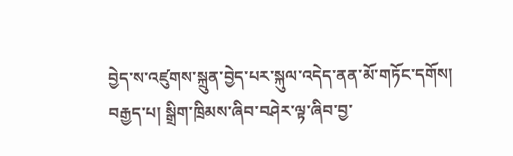བྱེད་ས་འཛུགས་སྐྲུན་བྱེད་པར་སྐུལ་འདེད་ནན་མོ་གཏོང་དགོས།
བརྒྱད་པ། སྒྲིག་ཁྲིམས་ཞིབ་བཤེར་ལྟ་ཞིབ་བྱ་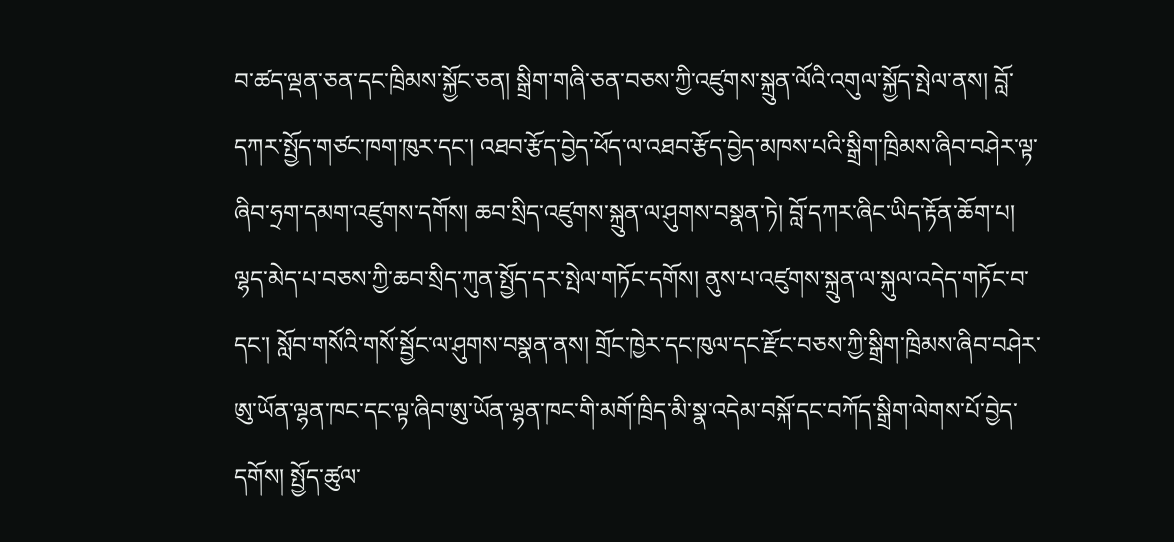བ་ཚད་ལྡན་ཅན་དང་ཁྲིམས་སྐྱོང་ཅན། སྒྲིག་གཞི་ཅན་བཅས་ཀྱི་འཛུགས་སྐྲུན་ལོའི་འགུལ་སྐྱོད་སྤེལ་ནས། བློ་དཀར་སྤྱོད་གཙང་ཁག་ཁུར་དང་། འཐབ་རྩོད་བྱེད་ཕོད་ལ་འཐབ་རྩོད་བྱེད་མཁས་པའི་སྒྲིག་ཁྲིམས་ཞིབ་བཤེར་ལྟ་ཞིབ་ཧྲག་དམག་འཛུགས་དགོས། ཆབ་སྲིད་འཛུགས་སྐྲུན་ལ་ཤུགས་བསྣན་ཏེ། བློ་དཀར་ཞིང་ཡིད་རྟོན་ཆོག་པ། ལྷད་མེད་པ་བཅས་ཀྱི་ཆབ་སྲིད་ཀུན་སྤྱོད་དར་སྤེལ་གཏོང་དགོས། ནུས་པ་འཛུགས་སྐྲུན་ལ་སྐུལ་འདེད་གཏོང་བ་དང་། སློབ་གསོའི་གསོ་སྦྱོང་ལ་ཤུགས་བསྣན་ནས། གྲོང་ཁྱེར་དང་ཁུལ་དང་རྫོང་བཅས་ཀྱི་སྒྲིག་ཁྲིམས་ཞིབ་བཤེར་ཨུ་ཡོན་ལྷན་ཁང་དང་ལྟ་ཞིབ་ཨུ་ཡོན་ལྷན་ཁང་གི་མགོ་ཁྲིད་མི་སྣ་འདེམ་བསྐོ་དང་བཀོད་སྒྲིག་ལེགས་པོ་བྱེད་དགོས། སྤྱོད་ཚུལ་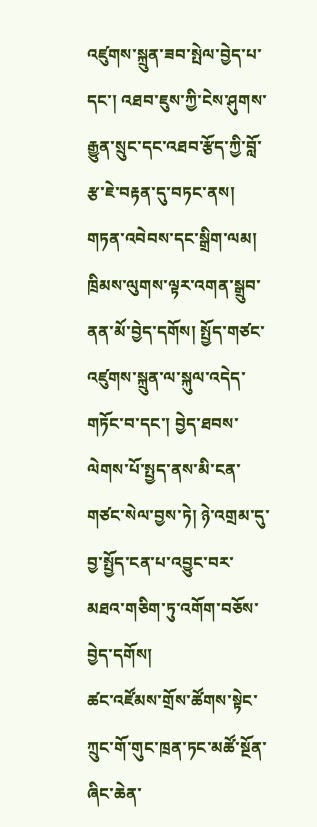འཛུགས་སྐྲུན་ཟབ་སྤེལ་བྱེད་པ་དང་། འཐབ་ཇུས་ཀྱི་ངེས་ཤུགས་རྒྱུན་སྲུང་དང་འཐབ་རྩོད་ཀྱི་བློ་རྩ་ཇེ་བརྟན་དུ་བཏང་ནས། གཏན་འབེབས་དང་སྒྲིག་ལམ། ཁྲིམས་ལུགས་ལྟར་འགན་སྒྲུབ་ནན་མོ་བྱེད་དགོས། སྤྱོད་གཙང་འཛུགས་སྐྲུན་ལ་སྐུལ་འདེད་གཏོང་བ་དང་། བྱེད་ཐབས་ལེགས་པོ་སྤྱད་ནས་མི་ངན་གཙང་སེལ་བྱས་ཏེ། ཉེ་འགྲམ་དུ་བྱ་སྤྱོད་ངན་པ་འབྱུང་བར་མཐའ་གཅིག་ཏུ་འགོག་བཅོས་བྱེད་དགོས།
ཚང་འཛོམས་གྲོས་ཚོགས་སྟེང་ཀྲུང་གོ་གུང་ཁྲན་ཏང་མཚོ་སྔོན་ཞིང་ཆེན་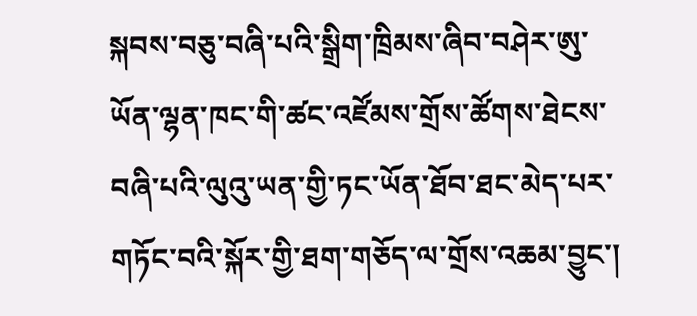སྐབས་བཅུ་བཞི་པའི་སྒྲིག་ཁྲིམས་ཞིབ་བཤེར་ཨུ་ཡོན་ལྷན་ཁང་གི་ཚང་འཛོམས་གྲོས་ཚོགས་ཐེངས་བཞི་པའི་ལུའུ་ཡན་གྱི་ཏང་ཡོན་ཐོབ་ཐང་མེད་པར་གཏོང་བའི་སྐོར་གྱི་ཐག་གཅོད་ལ་གྲོས་འཆམ་བྱུང་།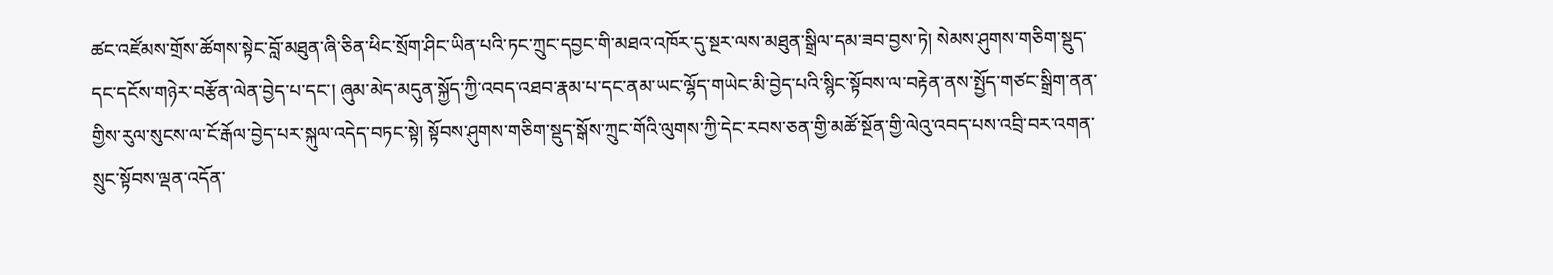ཚང་འཛོམས་གྲོས་ཚོགས་སྟེང་བློ་མཐུན་ཞི་ཅིན་ཕིང་སྲོག་ཤིང་ཡིན་པའི་ཏང་ཀྲུང་དབྱང་གི་མཐའ་འཁོར་དུ་སྔར་ལས་མཐུན་སྒྲིལ་དམ་ཟབ་བྱས་ཏེ། སེམས་ཤུགས་གཅིག་སྡུད་དང་དངོས་གཉེར་བརྩོན་ལེན་བྱེད་པ་དང་། ཞུམ་མེད་མདུན་སྐྱོད་ཀྱི་འབད་འཐབ་རྣམ་པ་དང་ནམ་ཡང་ལྷོད་གཡེང་མི་བྱེད་པའི་སྙིང་སྟོབས་ལ་བརྟེན་ནས་སྤྱོད་གཙང་སྒྲིག་ནན་གྱིས་རུལ་སུངས་ལ་ངོ་རྒོལ་བྱེད་པར་སྐུལ་འདེད་བཏང་སྟེ། སྟོབས་ཤུགས་གཅིག་སྡུད་སྒོས་ཀྲུང་གོའི་ལུགས་ཀྱི་དེང་རབས་ཅན་གྱི་མཚོ་སྔོན་གྱི་ལེའུ་འབད་པས་འབྲི་བར་འགན་སྲུང་སྟོབས་ལྡན་འདོན་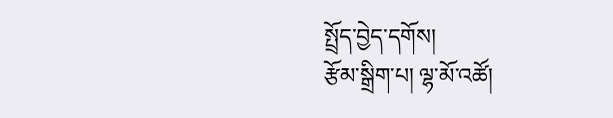སྤྲོད་བྱེད་དགོས།
རྩོམ་སྒྲིག་པ། ལྷ་མོ་འཚོ།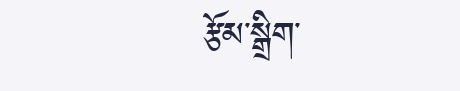རྩོམ་སྒྲིག་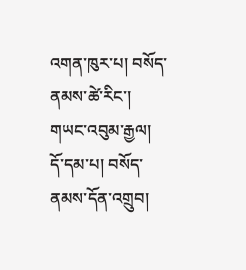འགན་ཁུར་པ། བསོད་ནམས་ཚེ་རིང་།
གཡང་འབུམ་རྒྱལ།
དོ་དམ་པ། བསོད་ནམས་དོན་འགྲུབ།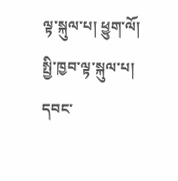ལྟ་སྐུལ་པ། ཕྱུག་ལོ།
སྤྱི་ཁྱབ་ལྟ་སྐུལ་པ། དབང་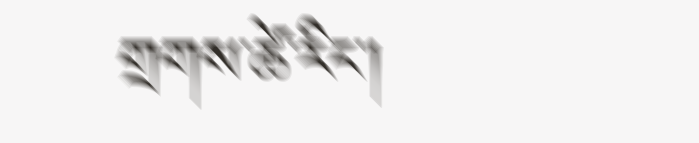གྲགས་ཚེ་རིང་།